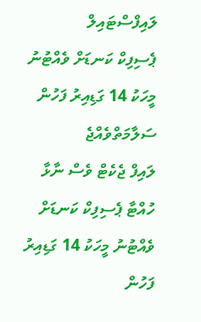ލައިފްސްޓައިލް
ޕެސިފިކް ކަނޑަށް ވެއްޓުނު މީހަކު 14 ގަޑިއިރު ފަހުން ސަލާމަތްވެއްޖެ
ލައިފް ޖެކެޓް ވެސް ނާޅާ ހުއްޓާ ޕެސިފިކް ކަނޑަށް ވެއްޓުނު މީހަކު 14 ގަޑިއިރު ފަހުން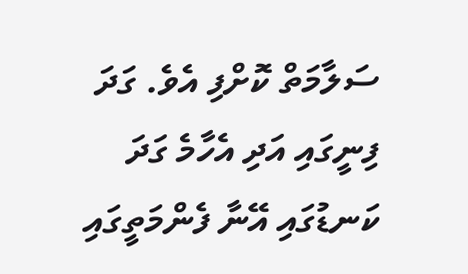ސަލާމަތް ކޮށްފި އެވެ. ގަދަ ފިނީގައި އަދި އެހާމެ ގަދަ ކަނޑުގައި އޭނާ ފެންމަތީގައި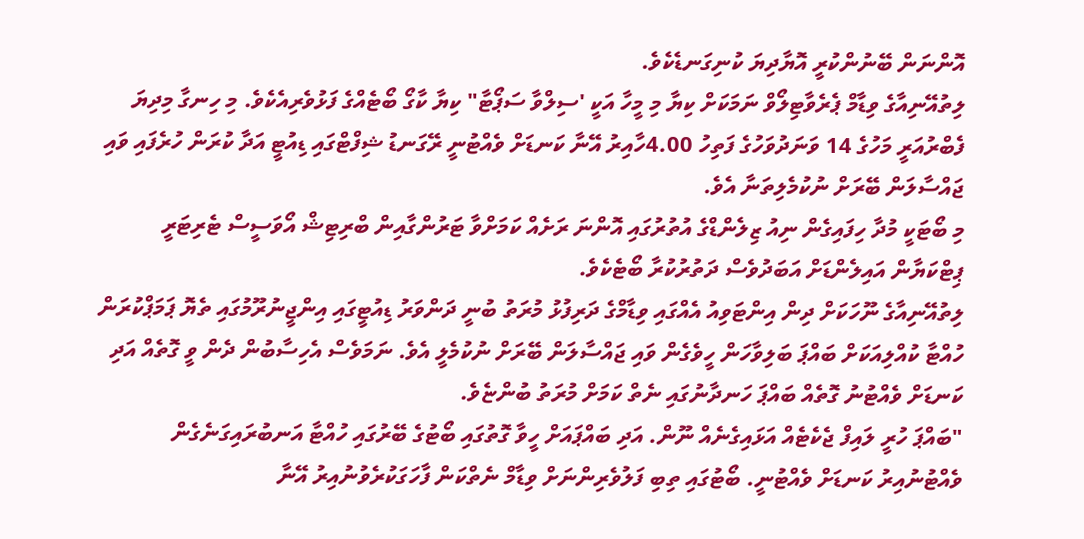އޮންނަން ބޭނުންކުރީ އޮޔާދިޔަ ކުނިގަނޑެކެވެ.
ލިތުއޭނިއާގެ ވިޑާމް ޕެރެވާޓިލޯވް ނަމަކަށް ކިޔާ މި މީހާ އަކީ 'ސިލްވާ ސަޕޯޓާ" ކިޔާ ކާގޯ ބޯޓެއްގެ ފަޅުވެރިއެކެވެ. މި ހިނގާ މިދިޔަ ފެބްރުއަރީ މަހުގެ 14 ވަނަދުވަހުގެ ފަތިހު 4.00ހާއިރު އޭނާ ކަނޑަށް ވެއްޓުނީ ރޭގަނޑު ޝިފްޓްގައި ޑިއުޓީ އަދާ ކުރަން ހުރެފައި ވައި ޖައްސާލަން ބޭރަށް ނުކުމެލިތަނާ އެވެ.
މި ބޯޓަކީ މުދާ ހިފައިގެން ނިއު ޒިލެންޑްގެ އުތުރުގައި އޮންނަ ރަށެއް ކަމަށްވާ ޓަރުންގާއިން ބްރިޓިޝް އޯވަސީސް ޓެރިޓަރީ ޕިޓްކަޔާން އައިލެންޑަށް އަބަދުވެސް ދަތުރުކުރާ ބޯޓެކެވެ.
ލިތުއޭނިއާގެ ނޫހަކަށް ދިން އިންޓަވިއު އެއްގައި ވިޑާމްގެ ދަރިފުޅު މުރަތު ބުނީ ދަންވަރު ޑިއުޓީގައި އިންޖީނުރޫމުގައި ތެޔޮ ޕަމަޕްކުރަން ހުއްޓާ ކުއްލިއަކަށް ބައްޕަ ބަލިވާހަން ހީވެގެން ވައި ޖައްސާލަން ބޭރަށް ނުކުމެލީ އެވެ. ނަމަވެސް އެހިސާބުން ދެން ވީ ގޮތެއް އަދި ކަނޑަށް ވެއްޓުނު ގޮތެއް ބައްޕަ ހަނދާނުގައި ނެތް ކަމަށް މުރަތު ބުންޏެވެ.
"ބައްޕަ ހުރީ ލައިފް ޖެކެޓެއް އަޅައިގެނެއް ނޫން. އަދި ބައްޕައަށް ހީވާ ގޮތުގައި ބޯޓުގެ ބޭރުގައި ހުއްޓާ އަނބުރައިގަނެގެން ވެއްޓުނުއިރު ކަނޑަށް ވެއްޓުނީ. ބޯޓުގައި ތިބި ފަލުވެރިންނަށް ވިޑާމް ނެތްކަން ފާހަގަކުރެވުނުއިރު އޭނާ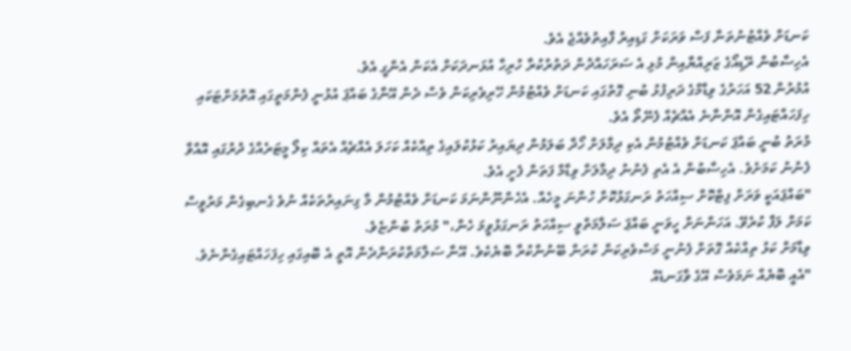ކަނޑަށް ވެއްޓުނުތަނާ ފަސް ވަރަކަށް ގަޑިއިރު ފާއިތުވެއްޖެ އެވެ.
އެހިސާބުން ރޭޑިއޯގެ ޒަރިއްޔާއިން މުޅި އެ ސަރަހައްދުން ދަތުރުކުރާ ހުރިހާ އުޅަނދަކަށް އެކަން އެންގީ އެވެ.
އުމުރުން 52 އަހަރުގެ ވިޑާމްގެ ދަރިފުޅު ބުނި ގޮތުގައި ކަނޑަށް ވެއްޓުމުން ހޭރިވެރިކަން ވެސް ދެން އޭނާގެ ބައްޕަ އުޅުނީ ފެންމަތީގައި އޮތުމަށްޓަކައި ހިފަހައްޓައިގެން އޮންނާނެ އެއްޗެއް ފެނޭތޯ އެވެ.
މުރަތު ބުނީ ބައްޕަ ކަނޑަށް ވެއްޓުމުން އެކި ދިމާލަށް ހޯދާ ބަލަމުން ދިޔައިރު ކަޅުކުލައިގެ ތިއްކެއް ކަހަލަ އެއްޗެއް އެތައް ކިލޯ މީޓަރެއްގެ ދުރުގައި އޮއްވާ ފެނުނު ކަމަށެވެ. އެހިސާބުން އެ އެތި ފެނުނު ދިމާލަށް ވިޑާމް ފަތަން ފެށީ އެވެ.
"ބައްޕައަކީ ވަރަށް ފިޓްކޮށް ސިއްހަތު ރަނގަޅުކޮށް ހުންނަ މީހެއް. އެހެންނޫންނަމަ ކަނޑަށް ވެއްޓުމުން މާ ގިނައިރުތަކެއް ނުވެ ގެނބިގެން މަރުވީސް ކަމަށް ލަފާ ކުރެވޭ. އަހަންނަށް ހީވަނީ ބައްޕަ ސަލާމަތްވީ ސިއްހަތު ރަނގަޅުވީމަ ހެން،" މުރަތު ބުންޏެވެ.
ވިޑާމަށް ކަޅު ތިއްކެއް ގޮތަށް ފެނުނީ މަސްވެރިކަން ކުރަން ބޭނުންކުރާ ބޮޔެކެވެ. އޭނާ ސަލާމަތްކުރަންދެން އޮތީ އެ ބޮއިގައި ހިފަހައްޓައިގެންނެވެ.
"އެއީ ބޮޔެއް ނަމަވެސް އޭގެ ވާގަނޑެއް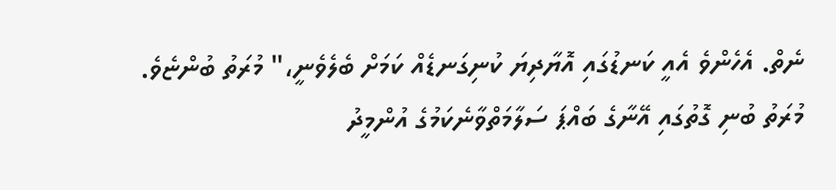ނެތް. އެހެންވެ އެއީ ކަނޑުގައި އޮޔާދިޔަ ކުނިގަނޑެއް ކަމަށް ބެލެވެނީ،" މުރަތު ބުންޏެވެ.
މުރަތު ބުނި ގޮތުގައި އޭނާގެ ބައްޕަ ސަލާމަތްވާނެކަމުގެ އުންމީދު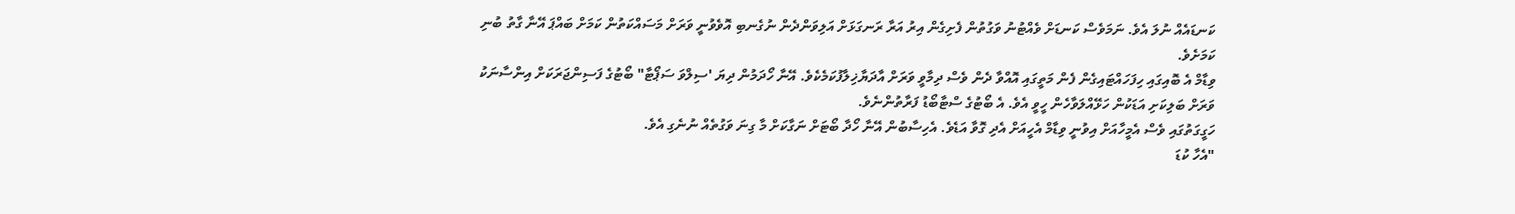ކަނޑައެއް ނުލަ އެވެ. ނަމަވެސް ކަނޑަށް ވެއްޓުނު ވަގުތުން ފެށިގެން އިރު އަރާ ރަނގަޅަށް އަލިވަންދެން ނުގެނބި އޮވެވުނީ ވަރަށް މަސައްކަތުން ކަމަށް ބައްޕަ އޭނާ ގާތު ބުނި ކަމަށެވެ.
ވިޑާމް އެ ބޮއިގައި ހިފަހައްޓައިގެން ފެން މަތީގައި އޮއްވާ ދެން ވެސް ދިމާވީ ވަރަށް އާދަޔާޚިލާފުކަމެކެވެ. އޭނާ ހޯދަމުން ދިޔަ 'ސިލްވަ ސަޕޯޓާ" ބޯޓުގެ ފަސިންޖަރަކަށް އިންސާނަކު ވަރަށް ބަލިކަށި އަޑަކުން ހަޅޭއްލަވާހެން ހީވީ އެވެ. އެ ބޯޓުގެ ސްޓާބޯޑު ފަރާތުންނެވެ.
ހަގީގަތުގައި ވެސް އެމީހާއަށް އިވުނީ ވިޑާމް އެހީއަށް އެދި ގޮވާ އަޑެވެ. އެހިސާބުން އޭނާ ހޯދާ ބޯޓަށް ނަގާކަށް މާ ގިނަ ވަގުތެއް ނުނެގި އެވެ.
"އެހާ ކުޑަ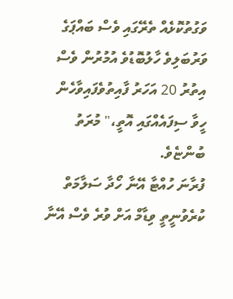ވަގުތުކޮޅެއް ތެރޭގައި ވެސް ބައްޕަގެ ވަރުބަލިވެ ހާލުބޮޑުވެ އުމުރުން ވެސް އިތުރު 20 އަހަރު ފާއިތުވެފައިވާހެން ހީވާ ސިފައެއްގައި އޮތީ،" މުރަތު ބުންޏެވެ.
ފުރާނަ ހުއްޓާ އޭނާ ހޯދާ ސަލާމަތް ކުރެވުނީތީ ވިޑާމް އަށް ވުރެ ވެސް އޭނާ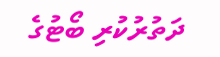ދަތުރުކުރި ބޯޓުގެ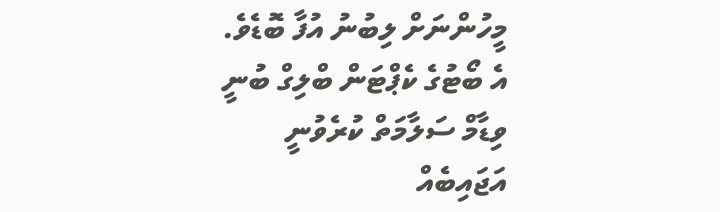މީހުންނަށް ލިބުނު އުފާ ބޮޑެވެ. އެ ބޯޓުގެ ކެޕްޓަން ބްލިގް ބުނީ ވިޑާމް ސަލާމަތް ކުރެވުނީ އަޖައިބެއް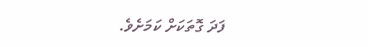ފަދަ ގޮތަކަށް ކަމަށެވެ.